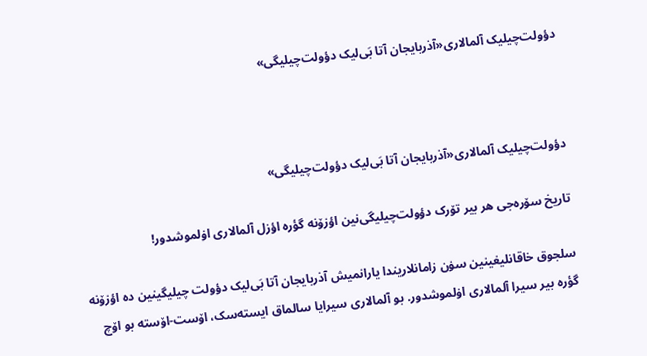دؤولت‌چیلیک آلمالاری«آذربایجان آتا بَی‌لیک دؤولت‌چیلیگی»



دؤولت‌چیلیک آلمالاری«آذربایجان آتا بَی‌لیک دؤولت‌چیلیگی»

تاریخ سۆره‌جی هر بیر تۆرک دؤولت‌چیلیگی‌نین اؤزۆنه گؤره اؤزل آلمالاری اۏلموشدور!

سلجوق خاقانلیغینین سۏن زامانلاریندا یارانمیش آذربایجان آتا بَی‌لیک دؤولت چیلیگینین ده اؤزۆنه گؤره بیر سیرا آلمالاری اۏلموشدور. بو آلمالاری سیرایا سالماق ایسته‌سک، اۆست-اۆسته بو اۆچ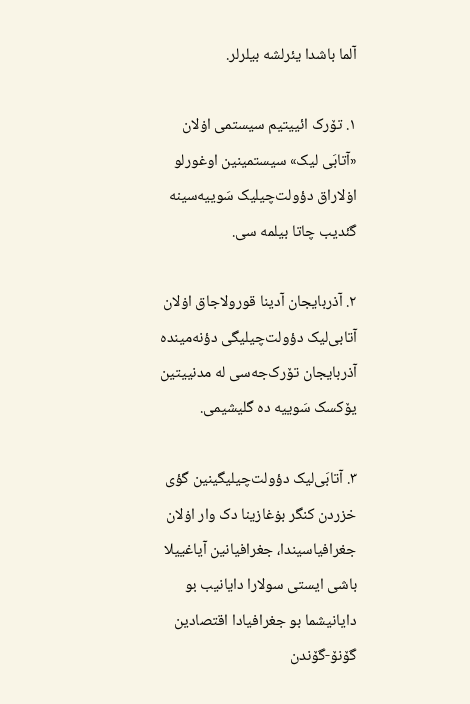آلما باشدا یئرلشه بیلرلر.

۱. تۆرک ائییتیم سیستمی اۏلان «آتا‌بَی لیک» سیستمینین اوغورلو اۏلاراق دؤولت‌چیلیک سَوییه‌سینه گئدیب چاتا بیلمه سی.

۲. آذربایجان آدینا قورولاجاق اۏلان آتا‌بی‌لیک دؤولت‌چیلیگی دؤنه‌مینده آذربایجان تۆرک‌جه‌سی له مدنییتین یۆکسک سَوییه ده گلیشیمی.

۳. آتا‌بَی‌لیک دؤولت‌چیلیگینین گؤی خزردن کنگر بۏغازینا دک وار اۏلان جغرافیاسیندا، جغرافیانین آیاغییلا باشی ایستی سولارا دایانیب بو دایانیشما بو جغرافیادا اقتصادین گۆنۆ-گۆندن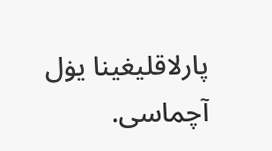پارلاقلیغینا یۏل آچماسی.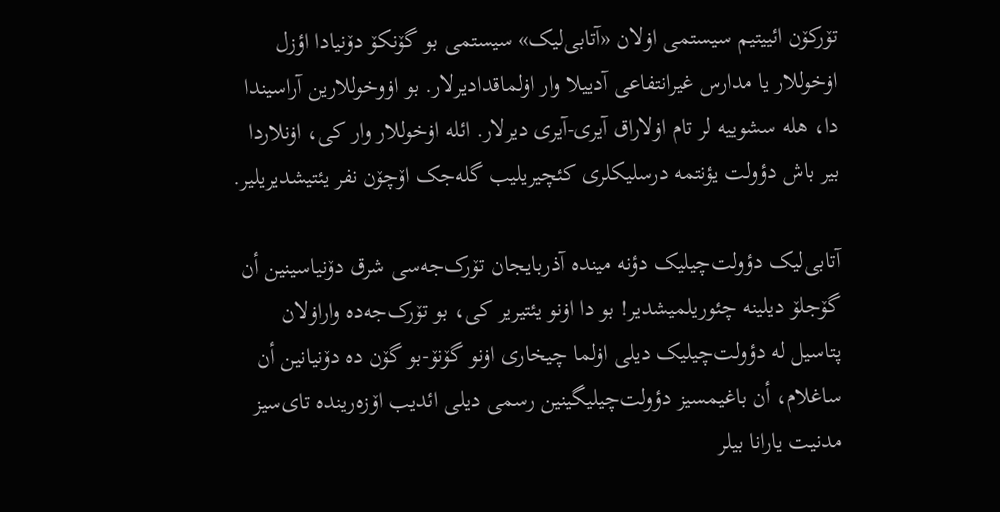تۆرکۆن ائییتیم سیستمی اۏلان «آتا‌بی‌لیک» سیستمی بو گۆنکۆ دۆنیادا اؤزل اۏخوللار یا مدارس غیرانتفاعی آدییلا وار اۏلماقدادیرلار. بو اۏوخوللارین آراسیندا دا، هله سشوییه لر تام اۏلاراق آیری-آیری دیرلار. ائله اۏخوللار وار کی، اۏنلاردا بیر باش دؤولت یؤنتمه درسلیکلری کئچیریلیب گله‌جک اۆچۆن نفر یئتیشدیریلیر.

آتا‌بی‌لیک دؤولت‌چیلیک دؤنه مینده آذربایجان تۆرک‌جه‌سی شرق دۆنیاسینین أن گۆجلۆ دیلینه چئوریلمیشدیر! بو دا اۏنو یئتیریر کی، بو تۆرک‌جه‌ده واراۏلان پتاسیل له دؤولت‌چیلیک دیلی اۏلما چیخاری اۏنو گۆنۆ-بو گۆن ده دۆنیانین أن ساغلام، أن باغیمسیز دؤولت‌چیلیگینین رسمی دیلی ائدیب اۆزه‌رینده تای‌سیز مدنیت یارانا بیلر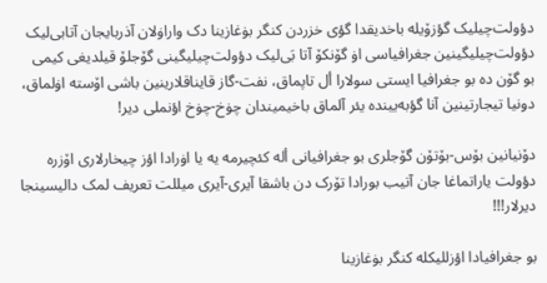دؤولت‌چیلیک گؤزۆیله باخدیقدا گؤی خزردن کنگر بۏغازینا دک واراۏلان آذربایجان آتا‌بی‌لیک دؤولت‌چیلیگینین جغرافیاسی اۏ گۆنکۆ آتا بَی‌لیک دؤولت‌چیلیگینی گۆجلۆ قیلدیغی کیمی بو گۆن ده بو جغرافیا ایستی سولارا أل تاپماق، نفت-گاز قایناقلارینین باشی اۆسته اۏلماق، دونیا تیجارتینین آنا گؤبه‌یینده یئر آلماق باخیمیندان چۏخ-چۏخ اؤنملی دیر!

دۆنیانین بۆس-بۆتۆن گۆجلری بو جغرافیانی أله کئچیرمه یه یا اۏرادا اؤز چیخارلاری اۆزره دؤولت یاراتماغا جان آتیب بورادا تۆرک دن باشقا آیری-آیری میللت تعریف لمک دالیسینجا دیرلار!!!

بو جغرافیادا اؤزللیکله کنگر بۏغازینا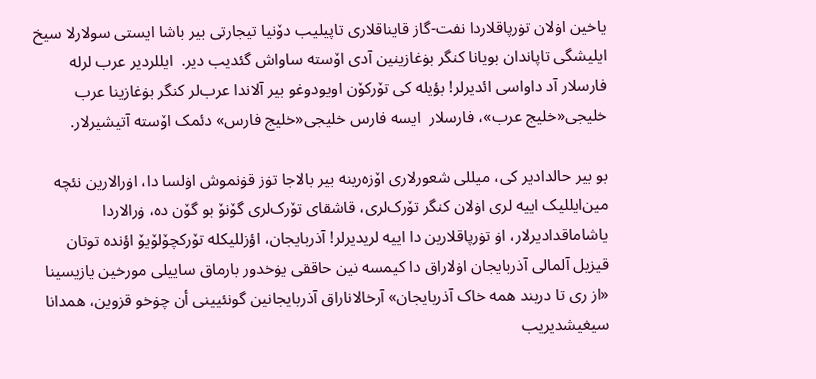یاخین اۏلان تۏرپاقلاردا نفت-گاز قایناقلاری تاپیلیب دۆنیا تیجارتی بیر باشا ایستی سولارلا سیخ ایلیشگی تاپاندان بویانا کنگر بۏغازینین آدی اۆسته ساواش گئدیب دیر.  ایللردیر عرب لرله فارسلار آد داواسی ائدیرلر! بؤیله کی تۆرکۆن اویودوغو بیر آلاندا عرب‌لر کنگر بۏغازینا عرب خلیجی«خلیج عرب»، فارسلار  ایسه فارس خلیجی«خلیج فارس» دئمک اۆسته آتیشیرلار.

بو بیر حالدادیر کی، میللی شعورلاری اۆزه‌رینه بیر بالاجا تۏز قۏنموش اۏلسا دا، اۏرالارین نئچه مین‌ایللیک اییه لری اۏلان کنگر تۆرک‌لری، قاشقای تۆرک‌لری گۆنۆ بو گۆن ده، ۏرالاردا یاشاماقدادیرلار، اۏ تۏرپاقلارین دا اییه لریدیرلر! آذربایجان، اؤزللیکله تۆرکچۆلۆیۆ اؤنده توتان قیزیل آلمالی آذربایجان اۏلاراق دا کیمسه نین حاققی یۏخدور بارماق ساییلی مورخین یازیسینا «از ری تا دربند همه خاک آذربایجان» آرخالاناراق آذربایجانین گونئیینی أن چۏخو قزوین، همدانا سیغیشدیریب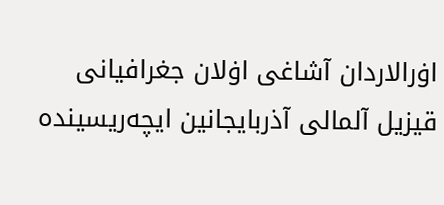اۏرالاردان آشاغی اۏلان جغرافیانی قیزیل آلمالی آذربایجانین ایچه‌ریسینده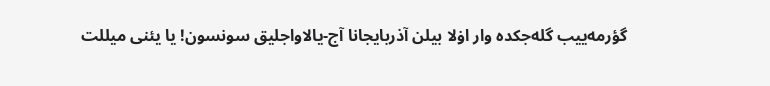گؤرمه‌ییب گله‌جکده وار اۏلا بیلن آذربایجانا آج-یالاواجلیق سونسون! یا یئنی میللت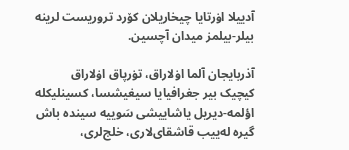آدییلا اۏرتایا چیخاریلان کۆرد تروریست لرینه بیلر-بیلمز میدان آچسین.

آذربایجان آلما اۏلاراق، تۏرپاق اۏلاراق کیچیک بیر جغرافیایا سیغیشسا، کسینلیکله اؤلمه-دیریل یاشاییشی سَوییه سینده باش گیره له‌ییب قاشقای‌لاری، خلج‌لری،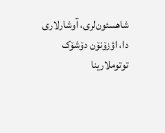شاهسئون‌لری، آوشارلاری دا، اؤزۆنۆن دۆشۆک توتوملارینا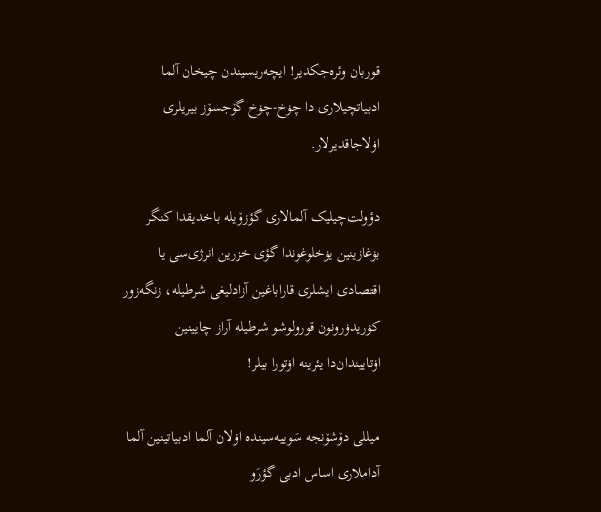قوربان وئره‌جکدیر! ایچه‌ریسیندن چیخان آلما ادبیاتچیلاری دا چۏخ-چۏخ گۆجسۆز بیریلری اۏلاجاقدیرلار.

دؤولت‌چیلیک آلمالاری گؤزۆیله باخدیقدا کنگر بۏغازینین یۏخلوغوندا گؤی خزرین انرژی‌سی یا اقتصادی ایشلری قاراباغین آزادلیغی شرطیله، زنگه‌زور کۏریدۏرونون قورولوشو شرطیله آراز چایینین اۏتاییندان‌دا یئرینه اۏتورا بیلر!

میللی دۆشۆنجه سَوییه‌سینده اۏلان آلما ادبیاتینین آلما آداملاری اساس ادبی گؤرَو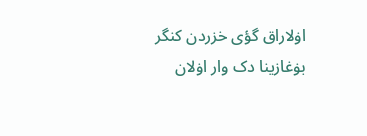اۏلاراق گؤی خزردن کنگر بۏغازینا دک وار اۏلان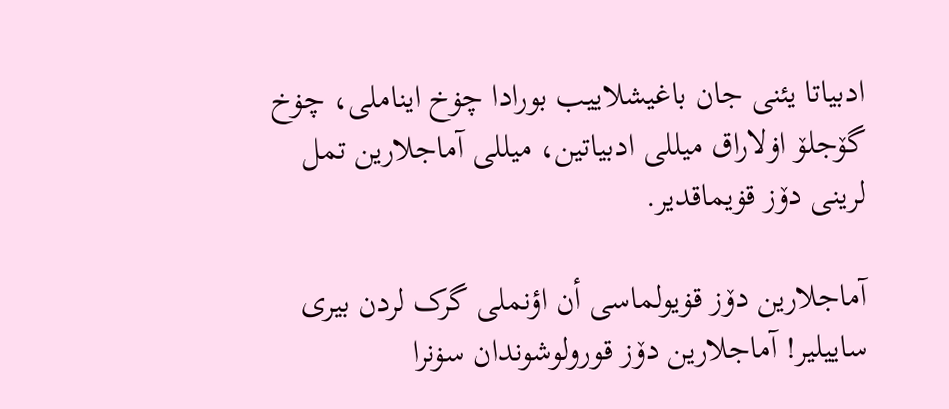ادبیاتا یئنی جان باغیشلاییب بورادا چۏخ ایناملی، چۏخ گۆجلۆ اۏلاراق میللی ادبیاتین، میللی آماجلارین تمل لرینی دۆز قۏیماقدیر.

آماجلارین دۆز قۏیولماسی أن اؤنملی گرک لردن بیری ساییلیر! آماجلارین دۆز قورولوشوندان سۏنرا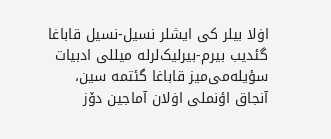اۏلا بیلر کی ایشلر نسیل-نسیل قاباغا گئدیب بیرم-بیرلیک‌لرله میللی ادبیات سؤیله‌می‌میز قاباغا گئتمه سین، آنجاق اؤنملی اۏلان آماجین دۆز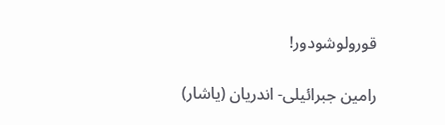قورولوشودور!

رامین جبرائیلی- اندریان (یاشار)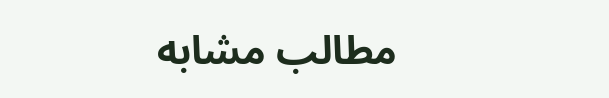مطالب مشابه